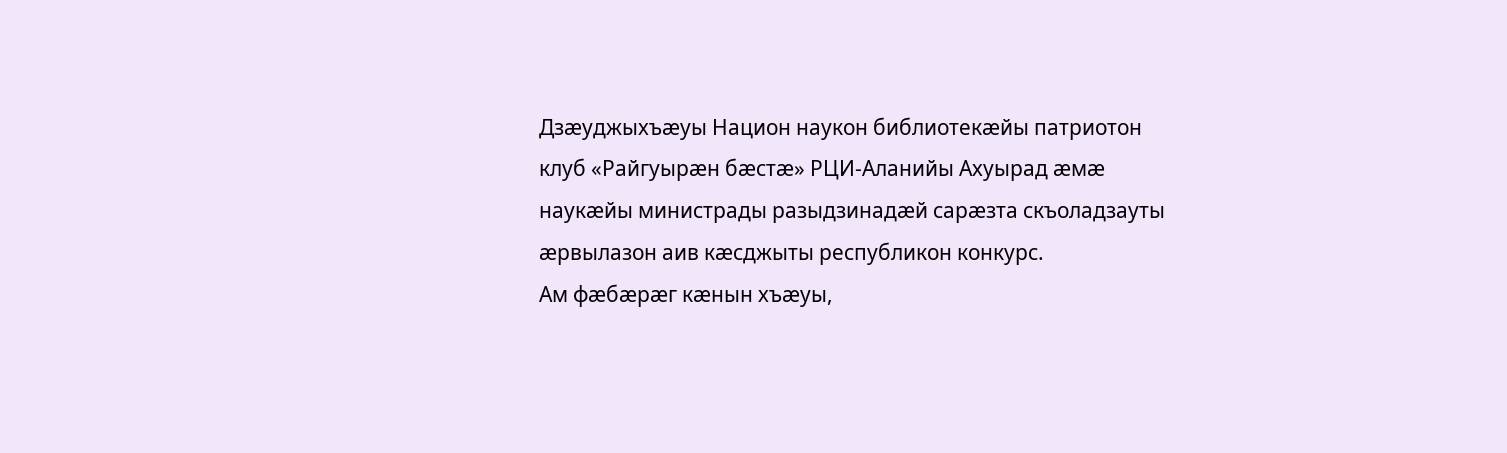Дзæуджыхъæуы Национ наукон библиотекæйы патриотон клуб «Райгуырæн бæстæ» РЦИ-Аланийы Ахуырад æмæ наукæйы министрады разыдзинадæй сарæзта скъоладзауты æрвылазон аив кæсджыты республикон конкурс.
Ам фæбæрæг кæнын хъæуы,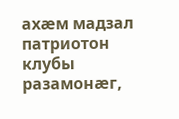ахæм мадзал патриотон клубы разамонæг,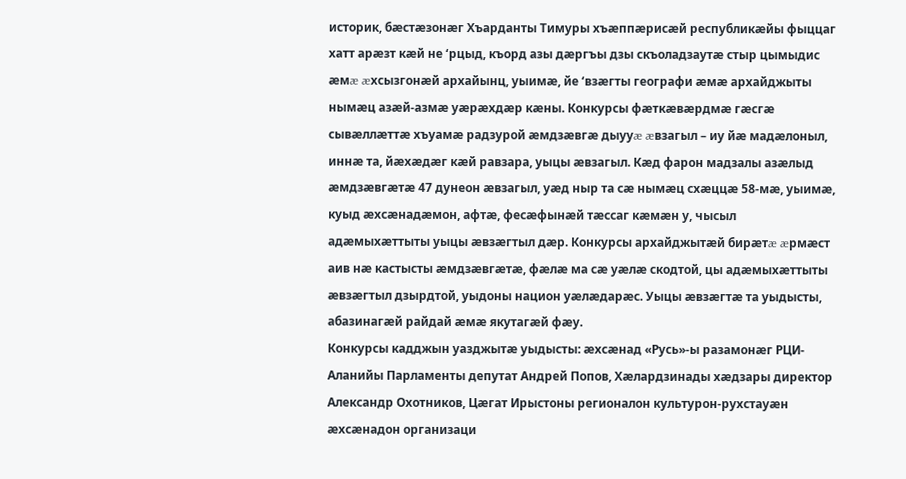историк, бæстæзонæг Хъарданты Тимуры хъæппæрисæй республикæйы фыццаг хатт арæзт кæй не ‘рцыд, къорд азы дæргъы дзы скъоладзаутæ стыр цымыдис æмæ æхсызгонæй архайынц, уыимæ, йе ‘взæгты географи æмæ архайджыты нымæц азæй-азмæ уæрæхдæр кæны. Конкурсы фæткæвæрдмæ гæсгæ сывæллæттæ хъуамæ радзурой æмдзæвгæ дыууæ æвзагыл – иу йæ мадæлоныл, иннæ та, йæхæдæг кæй равзара, уыцы æвзагыл. Кæд фарон мадзалы азæлыд æмдзæвгæтæ 47 дунеон æвзагыл, уæд ныр та сæ нымæц схæццæ 58-мæ, уыимæ, куыд æхсæнадæмон, афтæ, фесæфынæй тæссаг кæмæн у, чысыл адæмыхæттыты уыцы æвзæгтыл дæр. Конкурсы архайджытæй бирæтæ æрмæст аив нæ кастысты æмдзæвгæтæ, фæлæ ма сæ уæлæ скодтой, цы адæмыхæттыты æвзæгтыл дзырдтой, уыдоны национ уæлæдарæс. Уыцы æвзæгтæ та уыдысты, абазинагæй райдай æмæ якутагæй фæу.
Конкурсы кадджын уазджытæ уыдысты: æхсæнад «Русь»-ы разамонæг РЦИ-Аланийы Парламенты депутат Андрей Попов, Хæлардзинады хæдзары директор Александр Охотников, Цæгат Ирыстоны регионалон культурон-рухстауæн æхсæнадон организаци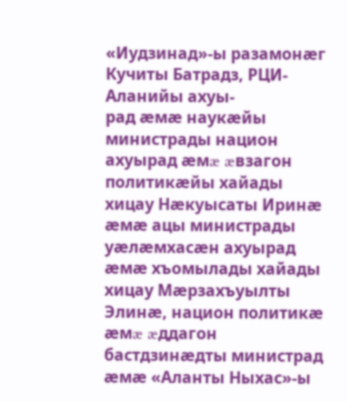«Иудзинад»-ы разамонæг Кучиты Батрадз, РЦИ-Аланийы ахуы-
рад æмæ наукæйы министрады национ ахуырад æмæ æвзагон политикæйы хайады хицау Нæкуысаты Иринæ æмæ ацы министрады уæлæмхасæн ахуырад æмæ хъомылады хайады хицау Мæрзахъуылты Элинæ, национ политикæ æмæ æддагон бастдзинæдты министрад æмæ «Аланты Ныхас»-ы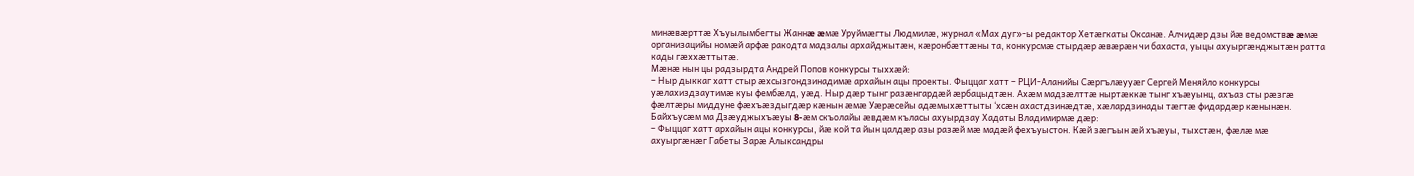минæвæрттæ Хъуылымбегты Жаннæ æмæ Уруймæгты Людмилæ, журнал «Мах дуг»-ы редактор Хетæгкаты Оксанæ. Алчидæр дзы йæ ведомствæ æмæ организацийы номæй арфæ ракодта мадзалы архайджытæн, кæронбæттæны та, конкурсмæ стырдæр æвæрæн чи бахаста, уыцы ахуыргæнджытæн ратта кады гæххæттытæ.
Мæнæ нын цы радзырдта Андрей Попов конкурсы тыххæй:
– Ныр дыккаг хатт стыр æхсызгондзинадимæ архайын ацы проекты. Фыццаг хатт – РЦИ-Аланийы Сæргълæууæг Сергей Меняйло конкурсы уæлахиздзаутимæ куы фембæлд, уæд. Ныр дæр тынг разæнгардæй æрбацыдтæн. Ахæм мадзæлттæ ныртæккæ тынг хъæуынц, ахъаз сты рæзгæ фæлтæры миддуне фæхъæздыгдæр кæнын æмæ Уæрæсейы адæмыхæттыты ‘хсæн ахастдзинæдтæ, хæлардзинады тæгтæ фидардæр кæнынæн.
Байхъусæм ма Дзæуджыхъæуы 8-æм скъолайы æвдæм къласы ахуырдзау Хадаты Владимирмæ дæр:
– Фыццаг хатт архайын ацы конкурсы, йæ кой та йын цалдæр азы разæй мæ мадæй фехъуыстон. Кæй зæгъын æй хъæуы, тыхстæн, фæлæ мæ ахуыргæнæг Габеты Зарæ Алыксандры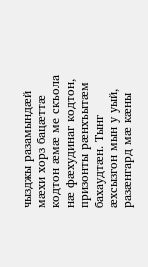чызджы разамындæй мæхи хорз бацæттæ кодтон æмæ ме скъола нæ фæхудинаг кодтон, призонты рæнхъытæм бахаудтæн. Тынг æхсызгон мын у уый, разæнгард мæ кæны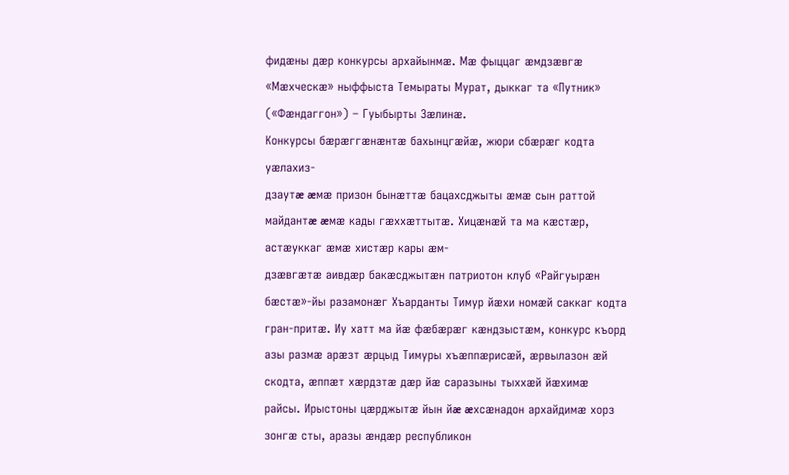фидæны дæр конкурсы архайынмæ. Мæ фыццаг æмдзæвгæ «Мæхческæ» ныффыста Темыраты Мурат, дыккаг та «Путник» («Фæндаггон») – Гуыбырты Зæлинæ.
Конкурсы бæрæггæнæнтæ бахынцгæйæ, жюри сбæрæг кодта уæлахиз-
дзаутæ æмæ призон бынæттæ бацахсджыты æмæ сын раттой майдантæ æмæ кады гæххæттытæ. Хицæнæй та ма кæстæр, астæуккаг æмæ хистæр кары æм-
дзæвгæтæ аивдæр бакæсджытæн патриотон клуб «Райгуырæн бæстæ»-йы разамонæг Хъарданты Тимур йæхи номæй саккаг кодта гран-притæ. Иу хатт ма йæ фæбæрæг кæндзыстæм, конкурс къорд азы размæ арæзт æрцыд Тимуры хъæппæрисæй, æрвылазон æй скодта, æппæт хæрдзтæ дæр йæ саразыны тыххæй йæхимæ райсы. Ирыстоны цæрджытæ йын йæ æхсæнадон архайдимæ хорз зонгæ сты, аразы æндæр республикон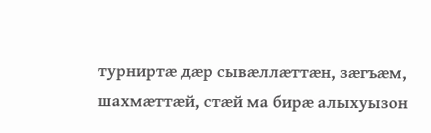турниртæ дæр сывæллæттæн, зæгъæм, шахмæттæй, стæй ма бирæ алыхуызон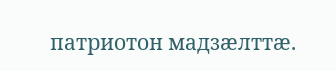патриотон мадзæлттæ.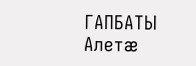ГАПБАТЫ Алетæ